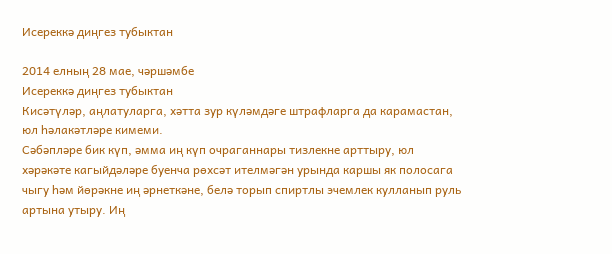Исереккә диңгез тубыктан

2014 елның 28 мае, чәршәмбе
Исереккә диңгез тубыктан
Кисәтүләр, аңлатуларга, хәтта зур күләмдәге штрафларга да карамастан, юл һәлакәтләре кимеми.
Сәбәпләре бик күп, әмма иң күп очраганнары тизлекне арттыру, юл хәрәкәте кагыйдәләре буенча рөхсәт ителмәгән урында каршы як полосага чыгу һәм йөрәкне иң әрнеткәне, белә торып спиртлы эчемлек кулланып руль артына утыру. Иң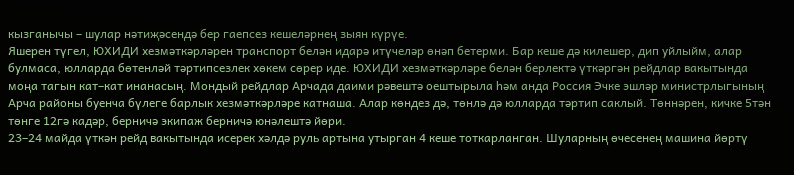кызганычы – шулар нәтиҗәсендә бер гаепсез кешеләрнең зыян күрүе.
Яшерен түгел, ЮХИДИ хезмәткәрләрен транспорт белән идарә итүчеләр өнәп бетерми. Бар кеше дә килешер, дип уйлыйм, алар булмаса, юлларда бөтенләй тәртипсезлек хөкем сөрер иде. ЮХИДИ хезмәткәрләре белән берлектә үткәргән рейдлар вакытында моңа тагын кат–кат инанасың. Мондый рейдлар Арчада даими рәвештә оештырыла һәм анда Россия Эчке эшләр министрлыгының Арча районы буенча бүлеге барлык хезмәткәрләре катнаша. Алар көндез дә, төнлә дә юлларда тәртип саклый. Төннәрен, кичке 5тән төнге 12гә кадәр, берничә экипаж берничә юнәлештә йөри.
23–24 майда үткән рейд вакытында исерек хәлдә руль артына утырган 4 кеше тоткарланган. Шуларның өчесенең машина йөртү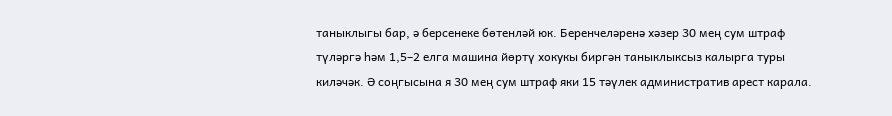таныклыгы бар, ә берсенеке бөтенләй юк. Беренчеләренә хәзер 30 мең сум штраф түләргә һәм 1,5–2 елга машина йөртү хокукы биргән таныклыксыз калырга туры киләчәк. Ә соңгысына я 30 мең сум штраф яки 15 тәүлек административ арест карала.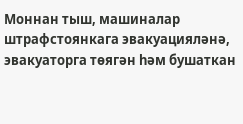Моннан тыш, машиналар штрафстоянкага эвакуацияләнә, эвакуаторга төягән һәм бушаткан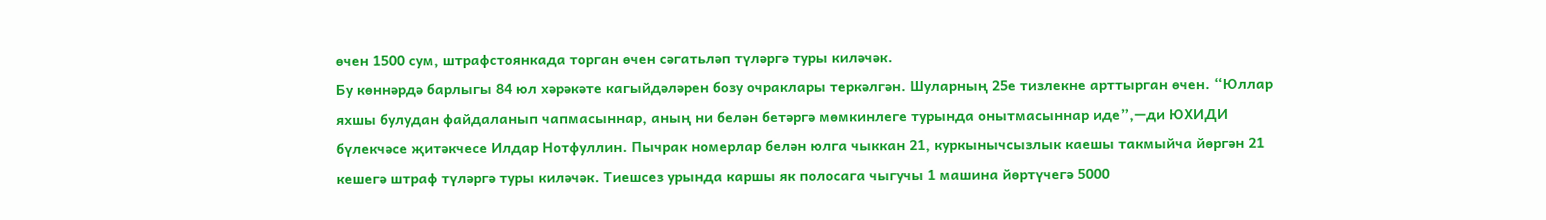өчен 1500 сум, штрафстоянкада торган өчен сәгатьләп түләргә туры киләчәк.
Бу көннәрдә барлыгы 84 юл хәрәкәте кагыйдәләрен бозу очраклары теркәлгән. Шуларның 25е тизлекне арттырган өчен. “Юллар яхшы булудан файдаланып чапмасыннар, аның ни белән бетәргә мөмкинлеге турында онытмасыннар иде”,—ди ЮХИДИ бүлекчәсе җитәкчесе Илдар Нотфуллин. Пычрак номерлар белән юлга чыккан 21, куркынычсызлык каешы такмыйча йөргән 21 кешегә штраф түләргә туры киләчәк. Тиешсез урында каршы як полосага чыгучы 1 машина йөртүчегә 5000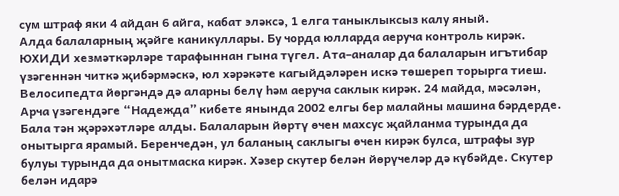сум штраф яки 4 айдан 6 айга, кабат эләксә, 1 елга таныклыксыз калу яный.
Алда балаларның җәйге каникуллары. Бу чорда юлларда аеруча контроль кирәк. ЮХИДИ хезмәткәрләре тарафыннан гына түгел. Ата–аналар да балаларын игътибар үзәгеннән читкә җибәрмәскә, юл хәрәкәте кагыйдәләрен искә төшереп торырга тиеш. Велосипедта йөргәндә дә аларны белү һәм аеруча саклык кирәк. 24 майда, мәсәлән, Арча үзәгендәге “Надежда” кибете янында 2002 елгы бер малайны машина бәрдерде. Бала тән җәрәхәтләре алды. Балаларын йөртү өчен махсус җайланма турында да онытырга ярамый. Беренчедән, ул баланың саклыгы өчен кирәк булса, штрафы зур булуы турында да онытмаска кирәк. Хәзер скутер белән йөрүчеләр дә күбәйде. Скутер белән идарә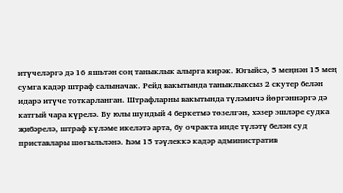итүчеләргә дә 16 яшьтән соң таныклык алырга кирәк. Югыйсә, 5 меңнән 15 мең сумга кадәр штраф салыначак. Рейд вакытында таныклыксыз 2 скутер белән идарә итүче тоткарланган. Штрафларны вакытында түләмичә йөргәннәргә дә катгый чара күрелә. Бу юлы шундый 4 беркетмә төзелгән, хәзер эшләре судка җибәрелә, штраф күләме икеләтә арта, бу очракта инде түләтү белән суд приставлары шөгыльләнә. Һәм 15 тәүлеккә кадәр административ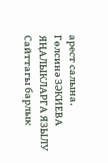арест салына.
Гөлсинә ЗӘКИЕВА
ЯҢАЛЫКЛАРГА ЯЗЫЛУ
Сайттагы барлык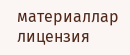материаллар лицензия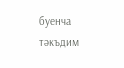буенча тәкъдим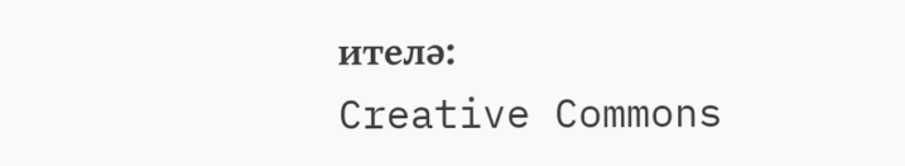ителә:
Creative Commons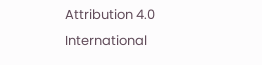Attribution 4.0 International